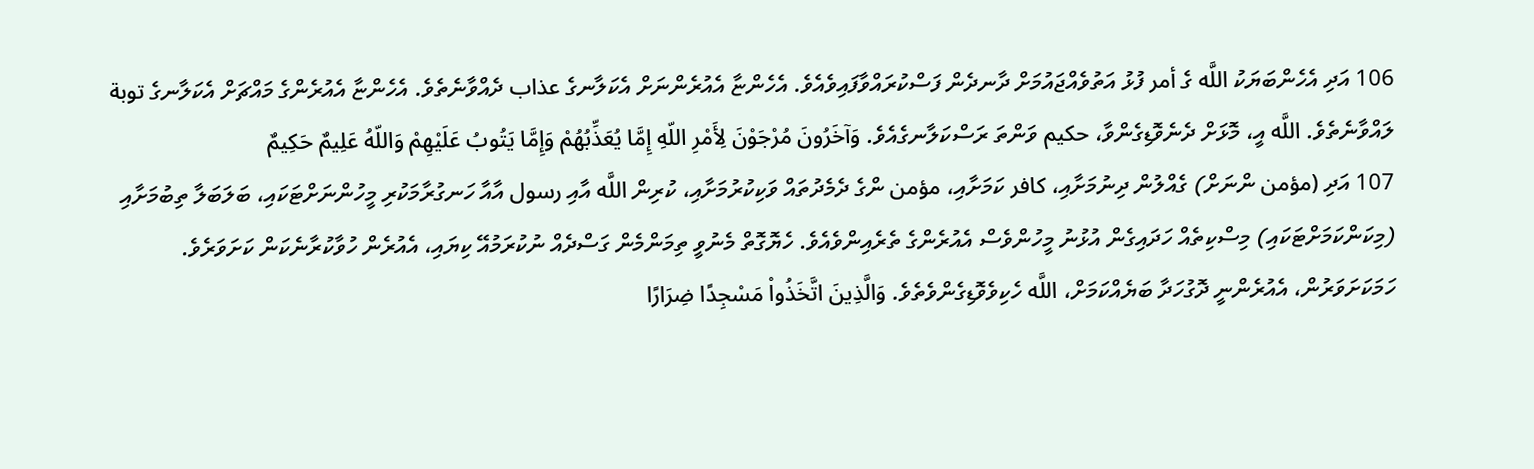106 އަދި އެހެންބަޔަކު اللَّه ގެ أمر ފުޅު އަތުވެއްޖައުމަށް ދާނދެން ފަސްކުރައްވާފައިވެއެވެ. އެހެންޏާ އެއުރެންނަށް އެކަލާނގެ عذاب ދެއްވާނެތެވެ. އެހެންޏާ އެއުރެންގެ މައްޗަށް އެކަލާނގެ توبة ލައްވާނެތެވެ. اللَّه އީ، މޮޅަށް ދެނެވޮޑިގެންވާ، حكيم ވަންތަ ރަސްކަލާނގެއެވެ. وَآخَرُونَ مُرْجَوْنَ لِأَمْرِ اللّهِ إِمَّا يُعَذِّبُهُمْ وَإِمَّا يَتُوبُ عَلَيْهِمْ وَاللّهُ عَلِيمٌ حَكِيمٌ
107 އަދި (مؤمن ންނަށް) ގެއްލުން ދިނުމަށާއި، كافر ކަމަށާއި، مؤمن ންގެ ދެމެދުތައް ވަކިކުރުމަށާއި، ކުރިން اللَّه އާއި رسول އާއާ ހަނގުރާމަކުރި މީހުންނަށްޓަކައި، ބަލަބަލާ ތިބުމަށާއި (މިކަންކަމަށްޓަކައި) މިސްކިތެއް ހަދައިގެން އުޅުނު މީހުންވެސް އެއުރެންގެ ތެރެއިންވެއެވެ. ހެޔޮގޮތް މެނުވީ ތިމަންމެން ގަސްދެއް ނުކުރަމުއޭ ކިޔައި، އެއުރެން ހުވާކުރާނެކަން ކަށަވަރެވެ. ހަމަކަށަވަރުން، އެއުރެންނީ ދޮގުހަދާ ބަޔެއްކަމަށް، اللَّه ހެކިވެވޮޑިގެންވެތެވެ. وَالَّذِينَ اتَّخَذُواْ مَسْجِدًا ضِرَارًا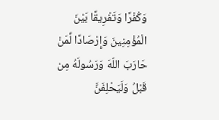وَكُفْرًا وَتَفْرِيقًا بَيْنَ الْمُؤْمِنِينَ وَإِرْصَادًا لِّمَنْ حَارَبَ اللّهَ وَرَسُولَهُ مِن قَبْلُ وَلَيَحْلِفَنَّ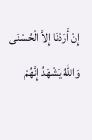إِنْ أَرَدْنَا إِلاَّ الْحُسْنَى وَاللّهُ يَشْهَدُ إِنَّهُمْ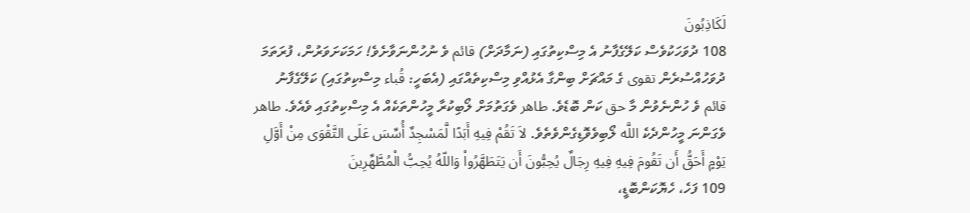لَكَاذِبُونَ
108 ދުވަހަކުވެސް ކަލޭގެފާނު އެ މިސްކިތުގައި (ނަމާދަށް) قائم ވެ ނުހުންނަވާށެވެ! ހަމަކަށަވަރުން، ފުރަތަމަ ދުވަހުއްސުރެން تقوى ގެ މައްޗަށް ބިންގާ އެޅުއްވި މިސްކިތެއްގައި (އެބަހީ: قُباء މިސްކިތުގައި) ކަލޭގެފާނު قائم ވެ ހުންނެވުން މާ حق ކަން ބޮޑެވެ. طاهر ވެގަތުމަށް ލޯބިކުރާ މީހުންތަކެއް އެ މިސްކިތުގައި ވެއެވެ. طاهر ވެގަންނަ މީހުންދެކެ اللَّه ލޯބިވެވޮޑިގެންވެތެވެ. لاَ تَقُمْ فِيهِ أَبَدًا لَّمَسْجِدٌ أُسِّسَ عَلَى التَّقْوَى مِنْ أَوَّلِ يَوْمٍ أَحَقُّ أَن تَقُومَ فِيهِ فِيهِ رِجَالٌ يُحِبُّونَ أَن يَتَطَهَّرُواْ وَاللّهُ يُحِبُّ الْمُطَّهِّرِينَ
109 ފަހެ، ހެޔޮކަންބޮޑީ،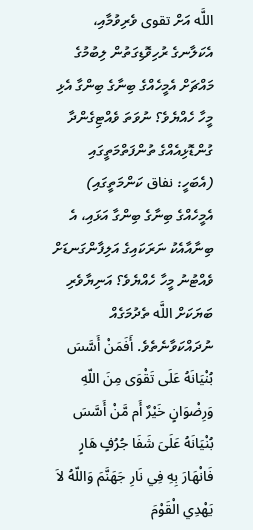اللَّه އަށް تقوى ވެރިވުމާއި، އެކަލާނގެ ރުހިވޮޑިގަތުން ލިބުމުގެ މައްޗަށް އެމީހެއްގެ ބިނާގެ ބިންގާ އެޅި މީހާ ހެއްޔެވެ؟ ނުވަތަ ވެއްޓިގެންދާ ގުންޑޮޅިއެއްގެ ތުންފަތްމަތީގައި (އެބަހީ: نفاق ކަންމަތީގައި) އެމީހެއްގެ ބިނާގެ ބިންގާ އަޅައި، އެ ބިނާއާއެކު ނަރަކައިގެ އަލިފާންގަނޑަށް ވެއްޓުނު މީހާ ހެއްޔެވެ؟ އަނިޔާވެރި ބަޔަކަށް اللَّه ތެދުމަގެއް ނުދައްކަވާނެތެވެ. أَفَمَنْ أَسَّسَ بُنْيَانَهُ عَلَى تَقْوَى مِنَ اللّهِ وَرِضْوَانٍ خَيْرٌ أَم مَّنْ أَسَّسَ بُنْيَانَهُ عَلَىَ شَفَا جُرُفٍ هَارٍ فَانْهَارَ بِهِ فِي نَارِ جَهَنَّمَ وَاللّهُ لاَ يَهْدِي الْقَوْمَ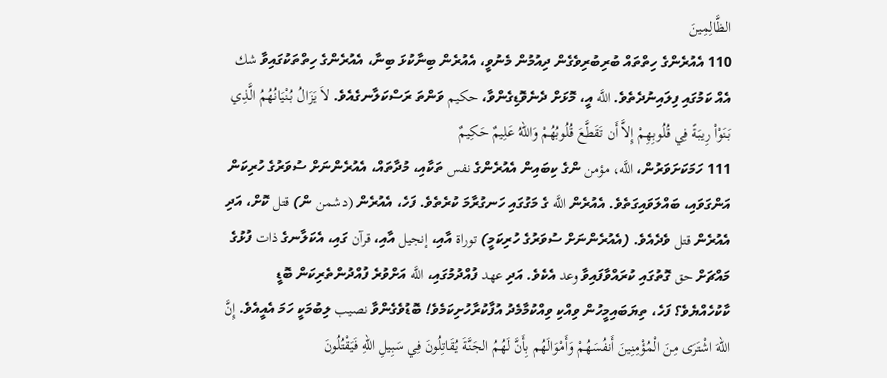الظَّالِمِينَ
110 އެއުރެންގެ ހިތްތައް ބުރިބުރިވެގެން ދިއުމުން މެނުވީ، އެއުރެން ބިނާކުޅަ ބިނާ، އެއުރެންގެ ހިތްތަކުގައިވާ شك އެއް ކަމުގައި ފިލައިނުދެތެވެ. اللَّه އީ، މޮޅަށް ދެނެވޮޑިގެންވާ، حكيم ވަންތަ ރަސްކަލާނގެއެވެ. لاَ يَزَالُ بُنْيَانُهُمُ الَّذِي بَنَوْاْ رِيبَةً فِي قُلُوبِهِمْ إِلاَّ أَن تَقَطَّعَ قُلُوبُهُمْ وَاللّهُ عَلِيمٌ حَكِيمٌ
111 ހަމަކަށަވަރުން، اللَّه، مؤمن ންގެ ކިބައިން އެއުރެންގެ نفس ތަކާއި، މުދާތައް، އެއުރެންނަށް ސުވަރުގެ ހުރިކަން އަންގަވައި، ބައްލަވައިގަތެވެ. އެއުރެން اللَّه ގެ މަގުގައި ހަނގުރާމަ ކުރެތެވެ. ފަހެ، އެއުރެން (دشمن ން) قتل ކޮށް، އަދި އެއުރެން قتل ވެދެއެވެ. (އެއުރެންނަށް ސުވަރުގެ ހުރިކަމީ) توراة އާއި، إنجيل އާއި، قرآن ގައި، އެކަލާނގެ ذات ފުޅުގެ މައްޗަށް حق ގޮތުގައި ކުރައްވާފައިވާ وعد އެކެވެ. އަދި عهد ފުއްދުމުގައި، اللَّه އަށްވުރެ ފުއްދުންތެރިކަން ބޮޑީ ކާކުހެއްޔެވެ؟ ފަހެ، ތިޔަބައިމީހުން ވިއްކި ވިއްކުމާމެދު އުފާކުރާހުށިކަމެވެ! ބޮޑުވެގެންވާ نصيب ލިބުމަކީ ހަމަ އެއީއެވެ. إِنَّ اللّهَ اشْتَرَى مِنَ الْمُؤْمِنِينَ أَنفُسَهُمْ وَأَمْوَالَهُم بِأَنَّ لَهُمُ الجَنَّةَ يُقَاتِلُونَ فِي سَبِيلِ اللّهِ فَيَقْتُلُونَ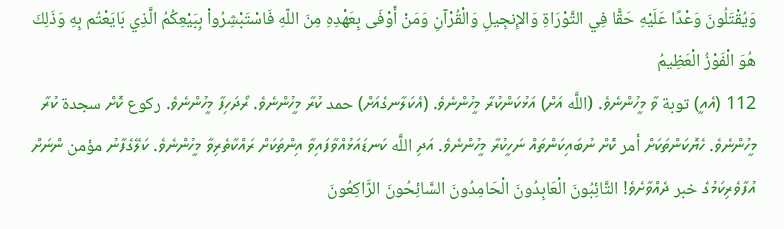وَيُقْتَلُونَ وَعْدًا عَلَيْهِ حَقًّا فِي التَّوْرَاةِ وَالإِنجِيلِ وَالْقُرْآنِ وَمَنْ أَوْفَى بِعَهْدِهِ مِنَ اللّهِ فَاسْتَبْشِرُواْ بِبَيْعِكُمُ الَّذِي بَايَعْتُم بِهِ وَذَلِكَ هُوَ الْفَوْزُ الْعَظِيمُ
112 (އެއީ) توبة ވާ މީހުންނެވެ. (اللَّه އަށް) އަޅުކަންކުރާ މީހުންނެވެ. (އެކަލާނގެއަށް) حمد ކުރާ މީހުންނެވެ. ރޯދަހިފާ މީހުންނެވެ. ركوع ކޮށް سجدة ކުރާ މީހުންނެވެ. ހެޔޮކަންތަކަށް أمر ކޮށް ނުބައިކަންތައް ނަހީކުރާ މީހުންނެވެ. އަދި اللَّه ކަނޑައަޅުއްވާފައިވާ އިންތަކަށް ރައްކާތެރިވާ މީހުންނެވެ. ކަލޭގެފާނު مؤمن ންނަށް އުފާވެރިކަމުގެ خبر ދެއްވާށެވެ! التَّائِبُونَ الْعَابِدُونَ الْحَامِدُونَ السَّائِحُونَ الرَّاكِعُونَ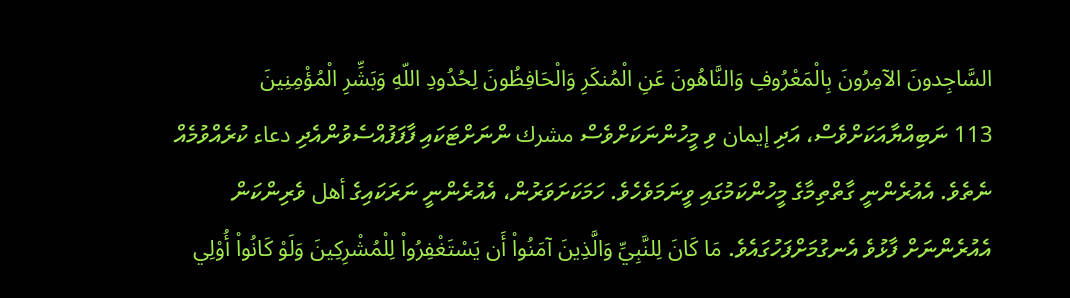السَّاجِدونَ الآمِرُونَ بِالْمَعْرُوفِ وَالنَّاهُونَ عَنِ الْمُنكَرِ وَالْحَافِظُونَ لِحُدُودِ اللّهِ وَبَشِّرِ الْمُؤْمِنِينَ
113 ނަބިއްޔާއަކަށްވެސް، އަދި إيمان ވި މީހުންނަކަށްވެސް مشرك ންނަށްޓަކައި ފާފަފުއްސެވުންއެދި دعاء ކުރެއްވުމެއް ނެތެވެ. އެއުރެންނީ ގާތްތިމާގެ މީހުންކަމުގައި ވީނަމަވެހެވެ. ހަމަކަށަވަރުން، އެއުރެންނީ ނަރަކައިގެ أهل ވެރިންކަން އެއުރެންނަށް ފާޅުވެ އެނގުމަށްފަހުގައެވެ. مَا كَانَ لِلنَّبِيِّ وَالَّذِينَ آمَنُواْ أَن يَسْتَغْفِرُواْ لِلْمُشْرِكِينَ وَلَوْ كَانُواْ أُوْلِي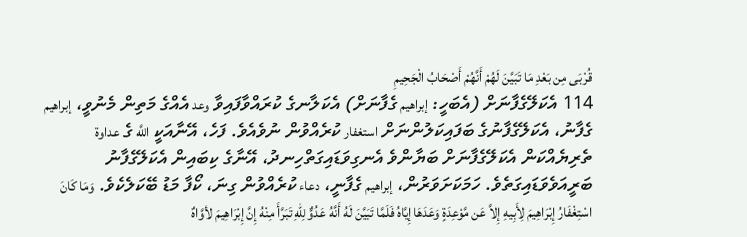قُرْبَى مِن بَعْدِ مَا تَبَيَّنَ لَهُمْ أَنَّهُمْ أَصْحَابُ الْجَحِيمِ
114 އެކަލޭގެފާނަށް (އެބަހީ: إبراهيم ގެފާނަށް) އެކަލާނގެ ކުރައްވާފައިވާ وعد އެއްގެ މަތިން މެނުވީ، إبراهيم ގެފާނު، އެކަލޭގެފާނުގެ ބަފައިކަލުންނަށް استغفار ކުރެއްވުން ނުވެއެވެ. ފަހެ، އޭނާއަކީ اللَّه ގެ عداوة ތެރިޔެއްކަން އެކަލޭގެފާނަށް ބަޔާންވެ އެނގިވަޑައިގަތްހިނދު، އޭނާގެ ކިބައިން އެކަލޭގެފާނު ބަރީއަވެވަޑައިގަތެވެ. ހަމަކަށަވަރުން، إبراهيم ގެފާނީ، دعاء ކުރެއްވުން ގިނަ، ކޯފާ މަޑު ބޭކަލެކެވެ. وَمَا كَانَ اسْتِغْفَارُ إِبْرَاهِيمَ لِأَبِيهِ إِلاَّ عَن مَّوْعِدَةٍ وَعَدَهَا إِيَّاهُ فَلَمَّا تَبَيَّنَ لَهُ أَنَّهُ عَدُوٌّ لِلّهِ تَبَرَّأَ مِنْهُ إِنَّ إِبْرَاهِيمَ لأوَّاهٌ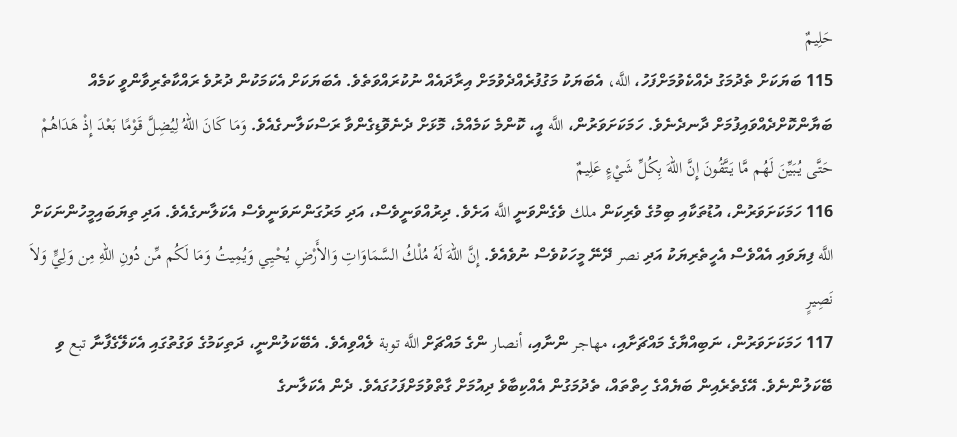حَلِيمٌ
115 ބަޔަކަށް ތެދުމަގު ދެއްކެވުމަށްފަހު، اللَّه، އެބަޔަކު މަގުފުރެއްދެވުމަށް އިރާދައެއް ނުކުރައްވަތެވެ. އެބަޔަކަށް އެކަމަކުން ދުރުވެ ރައްކާތެރިވާންވީ ކަމެއް ބަޔާންކޮށްދެއްވައިފުމަށް ދާނދެނެވެ. ހަމަކަށަވަރުން، اللَّه އީ، ކޮންމެ ކަމެއްމެ، މޮޅަށް ދެނެވޮޑިގެންވާ ރަސްކަލާނގެއެވެ. وَمَا كَانَ اللّهُ لِيُضِلَّ قَوْمًا بَعْدَ إِذْ هَدَاهُمْ حَتَّى يُبَيِّنَ لَهُم مَّا يَتَّقُونَ إِنَّ اللّهَ بِكُلِّ شَيْءٍ عَلِيمٌ
116 ހަމަކަށަވަރުން، އުޑުތަކާއި ބިމުގެ ވެރިކަން ملك ވެގެންވަނީ اللَّه އަށެވެ. ދިރުއްވަނީވެސް، އަދި މަރުގަންނަވަނީވެސް އެކަލާނގެއެވެ. އަދި ތިޔަބައިމީހުންނަކަށް اللَّه ފިޔަވައި އެއްވެސް އެހީތެރިޔަކު އަދި نصر ދޭނޭ މީހަކުވެސް ނުވެއެވެ. إِنَّ اللّهَ لَهُ مُلْكُ السَّمَاوَاتِ وَالأَرْضِ يُحْيِـي وَيُمِيتُ وَمَا لَكُم مِّن دُونِ اللّهِ مِن وَلِيٍّ وَلاَ نَصِيرٍ
117 ހަމަކަށަވަރުން، ނަބިއްޔާގެ މައްޗަށާއި، مهاجر ންނާއި، أنصار ންގެ މައްޗަށް اللَّه توبة ލެއްވިއެވެ. އެބޭކަލުންނީ، ދަތިކަމުގެ ވަގުތުގައި އެކަލޭގެފާނާ تبع ވި ބޭކަލުންނެވެ. އޭގެތެރެއިން ބަޔެއްގެ ހިތްތައް، ތެދުމަގުން އެއްކިބާވެ ދިއުމަށް ގާތްވުމަށްފަހުގައެވެ. ދެން އެކަލާނގެ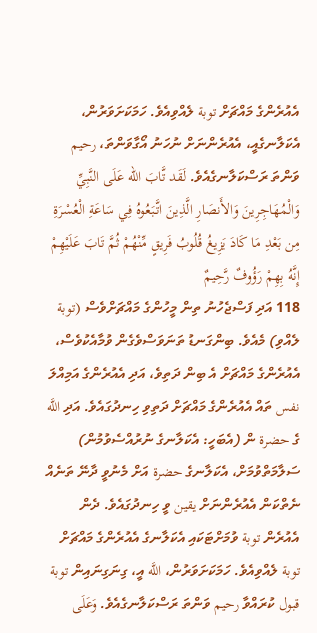އެއުރެންގެ މައްޗަށް توبة ލެއްވިއެވެ. ހަމަކަށަވަރުން، އެކަލާނގެއީ، އެއުރެންނަށް ނުހަނު އޯގާވަންތަ، رحيم ވަންތަ ރަސްކަލާނގެއެވެ. لَقَد تَّابَ الله عَلَى النَّبِيِّ وَالْمُهَاجِرِينَ وَالأَنصَارِ الَّذِينَ اتَّبَعُوهُ فِي سَاعَةِ الْعُسْرَةِ مِن بَعْدِ مَا كَادَ يَزِيغُ قُلُوبُ فَرِيقٍ مِّنْهُمْ ثُمَّ تَابَ عَلَيْهِمْ إِنَّهُ بِهِمْ رَؤُوفٌ رَّحِيمٌ
118 އަދި ފަސްޖެހުނު ތިން މީހުންގެ މައްޗަށްވެސް (توبة ލެއްވި) މެއެވެ. ބިންގަނޑު ތަނަވަސްވެގެން ވުމާއެކުވެސް، އެއުރެންގެ މައްޗަށް އެ ބިން ދަތިވެ، އަދި އެއުރެންގެ އަމިއްލަ نفس ތައް އެއުރެންގެ މައްޗަށް ދަތިވި ހިނދުގައެވެ. އަދި اللَّه ގެ حضرة ން (އެބަހީ: އެކަލާނގެ ނުރުއްސެވުމުން) ސަލާމަތްވުމަށް، އެކަލާނގެ حضرة އަށް މެނުވީ ދާނޭ ތަނެއް ނެތްކަން އެއުރެންނަށް يقين ވީ ހިނދުގައެވެ. ދެން އެއުރެން توبة ވުމަށްޓަކައި އެކަލާނގެ އެއުރެންގެ މައްޗަށް توبة ލެއްވިއެވެ. ހަމަކަށަވަރުން، اللَّه އީ، ގިނަގިނައިން توبة قبول ކުރައްވާ رحيم ވަންތަ ރަސްކަލާނގެއެވެ. وَعَلَى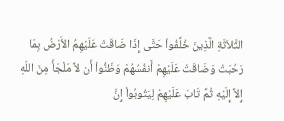الثَّلاَثَةِ الَّذِينَ خُلِّفُواْ حَتَّى إِذَا ضَاقَتْ عَلَيْهِمُ الأَرْضُ بِمَا رَحُبَتْ وَضَاقَتْ عَلَيْهِمْ أَنفُسُهُمْ وَظَنُّواْ أَن لاَّ مَلْجَأَ مِنَ اللّهِ إِلاَّ إِلَيْهِ ثُمَّ تَابَ عَلَيْهِمْ لِيَتُوبُواْ إِنَّ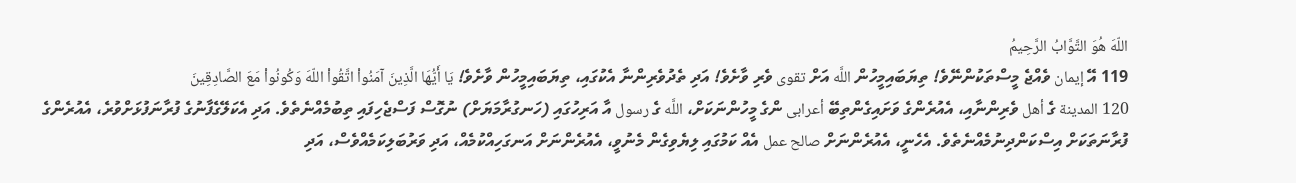اللّهَ هُوَ التَّوَّابُ الرَّحِيمُ
119 އޭ إيمان ވެއްޖެ މީސްތަކުންނޭވެ! ތިޔަބައިމީހުން اللَّه އަށް تقوى ވެރި ވާށެވެ! އަދި ތެދުވެރިންނާ އެކުގައި، ތިޔަބައިމީހުން ވާށެވެ! يَا أَيُّهَا الَّذِينَ آمَنُواْ اتَّقُواْ اللّهَ وَكُونُواْ مَعَ الصَّادِقِينَ
120 المدينة ގެ أهل ވެރިންނާއި، އެއުރެންގެ ވަށައިގެންތިބޭ أعرابى ންގެ މީހުންނަކަށް، اللَّه ގެ رسول އާ އަރިހުގައި (ހަނގުރާމަޔަށް) ނުގޮސް ފަސްޖެހިފައި ތިބުމެއްނެތެވެ. އަދި އެކަލޭގެފާނުގެ ފުރާނަފުޅަށްވުރެ، އެއުރެންގެ ފުރާނަތަކަށް އިސްކަންދިނުމެއްނެތެވެ. އެހެނީ، އެއުރެންނަށް صالح عمل އެއް ކަމުގައި ލިޔެވިގެން މެނުވީ، އެއުރެންނަށް އަނގަހިއްކުމެއް، އަދި ވަރުބަލިކަމެއްވެސް، އަދި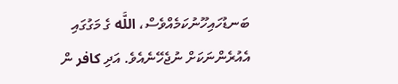ބަނޑުހައިހޫނުކަމެއްވެސް، اللَّه ގެ މަގުގައި އެއުރެންނަކަށް ނުޖެހޭނެއެވެ. އަދި كافر ން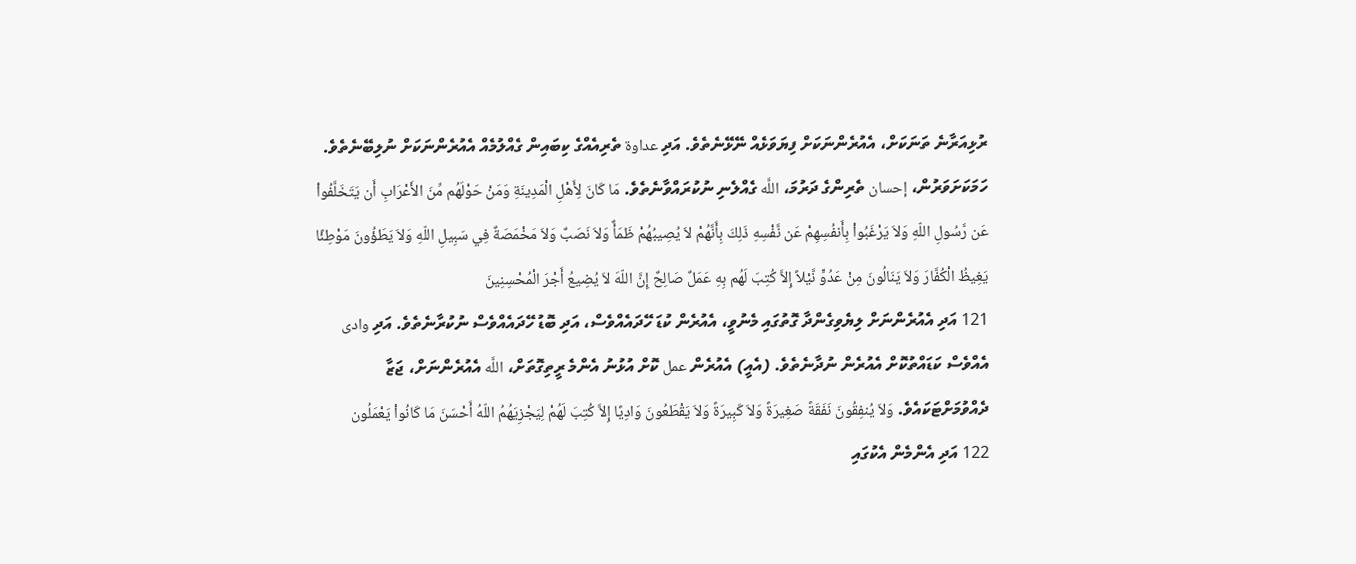ރުޅިއަރާނެ ތަނަކަށް، އެއުރެންނަކަށް ފިޔަވަޅެއް ނޭޅޭނެތެވެ. އަދި عداوة ތެރިއެއްގެ ކިބައިން ގެއްލުމެއް އެއުރެންނަކަށް ނުލިބޭނެތެވެ. ހަމަކަށަވަރުން، إحسان ތެރިންގެ ދަރުމަ، اللَّه ގެއްލެނި ނުކުރައްވާނެތެވެ. مَا كَانَ لِأَهْلِ الْمَدِينَةِ وَمَنْ حَوْلَهُم مِّنَ الأَعْرَابِ أَن يَتَخَلَّفُواْ عَن رَّسُولِ اللّهِ وَلاَ يَرْغَبُواْ بِأَنفُسِهِمْ عَن نَّفْسِهِ ذَلِكَ بِأَنَّهُمْ لاَ يُصِيبُهُمْ ظَمَأٌ وَلاَ نَصَبٌ وَلاَ مَخْمَصَةٌ فِي سَبِيلِ اللّهِ وَلاَ يَطَؤُونَ مَوْطِئًا يَغِيظُ الْكُفَّارَ وَلاَ يَنَالُونَ مِنْ عَدُوٍّ نَّيْلاً إِلاَّ كُتِبَ لَهُم بِهِ عَمَلٌ صَالِحٌ إِنَّ اللّهَ لاَ يُضِيعُ أَجْرَ الْمُحْسِنِينَ
121 އަދި އެއުރެންނަށް ލިޔެވިގެންދާ ގޮތުގައި މެނުވީ، އެއުރެން ކުޑަ ހޭދައެއްވެސް، އަދި ބޮޑު ހޭދައެއްވެސް ނުކުރާނެތެވެ. އަދި وادى އެއްވެސް ކަޑައްތުކޮށް އެއުރެން ނުދާނެތެވެ. (އެއީ) އެއުރެން عمل ކޮށް އުޅުނު އެންމެ ރީތިގޮތަށް، اللَّه އެއުރެންނަށް، ޖަޒާ ދެއްވުމަށްޓަކައެވެ. وَلاَ يُنفِقُونَ نَفَقَةً صَغِيرَةً وَلاَ كَبِيرَةً وَلاَ يَقْطَعُونَ وَادِيًا إِلاَّ كُتِبَ لَهُمْ لِيَجْزِيَهُمُ اللّهُ أَحْسَنَ مَا كَانُواْ يَعْمَلُون
122 އަދި އެންމެން އެކުގައި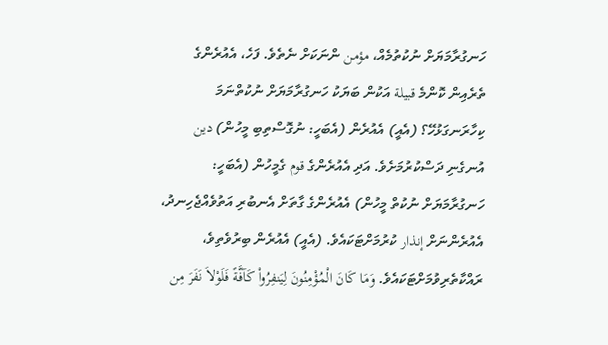ހަނގުރާމަޔަށް ނުކުތުމެއް، مؤمن ންނަކަށް ނެތެވެ. ފަހެ، އެއުރެންގެ ތެރެއިން ކޮންމެ قبيلة އަކުން ބަޔަކު ހަނގުރާމަޔަށް ނުކުތްނަމަ ކިހާރަނގަޅުހޭ؟ (އެއީ) އެއުރެން (އެބަހީ: ނުގޮސްތިބި މީހުން) دين އުނގެނި ދަސްކުރުމަށެވެ. އަދި އެއުރެންގެ قوم ގެމީހުން (އެބަހީ: ހަނގުރާމަޔަށް ނުކުތް މީހުން) އެއުރެންގެ ގާތަށް އެނބުރި އަތުވެއްޖެހިނދު، އެއުރެންނަށް إنذار ކުރުމަށްޓަކައެވެ. (އެއީ) އެއުރެން ބިރުވެތިވެ، ރައްކާތެރިވުމަށްޓަކައެވެ. وَمَا كَانَ الْمُؤْمِنُونَ لِيَنفِرُواْ كَآفَّةً فَلَوْلاَ نَفَرَ مِن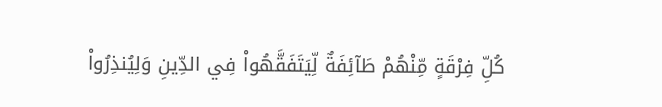كُلِّ فِرْقَةٍ مِّنْهُمْ طَآئِفَةٌ لِّيَتَفَقَّهُواْ فِي الدِّينِ وَلِيُنذِرُواْ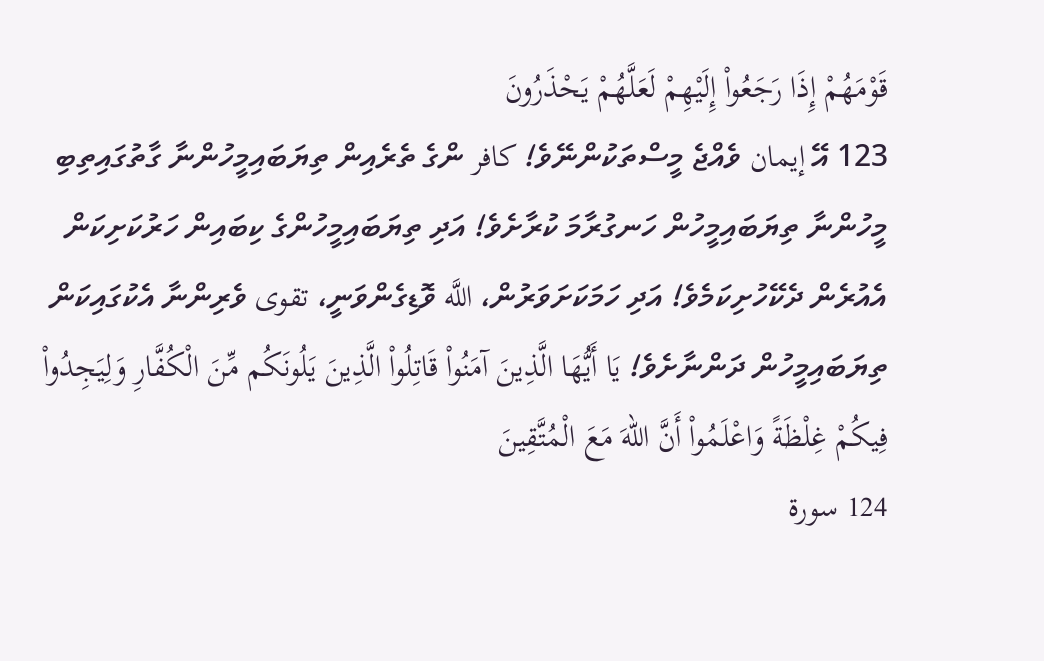قَوْمَهُمْ إِذَا رَجَعُواْ إِلَيْهِمْ لَعَلَّهُمْ يَحْذَرُونَ
123 އޭ إيمان ވެއްޖެ މީސްތަކުންނޭވެ! كافر ންގެ ތެރެއިން ތިޔަބައިމީހުންނާ ގާތުގައިތިބި މީހުންނާ ތިޔަބައިމީހުން ހަނގުރާމަ ކުރާށެވެ! އަދި ތިޔަބައިމީހުންގެ ކިބައިން ހަރުކަށިކަން އެއުރެން ދެކޭހުށިކަމެވެ! އަދި ހަމަކަށަވަރުން، اللَّه ވޮޑިގެންވަނީ، تقوى ވެރިންނާ އެކުގައިކަން ތިޔަބައިމީހުން ދަންނާށެވެ! يَا أَيُّهَا الَّذِينَ آمَنُواْ قَاتِلُواْ الَّذِينَ يَلُونَكُم مِّنَ الْكُفَّارِ وَلِيَجِدُواْ فِيكُمْ غِلْظَةً وَاعْلَمُواْ أَنَّ اللّهَ مَعَ الْمُتَّقِينَ
124 سورة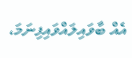އެއް ބާވައިލައްވައިފިނަމަ،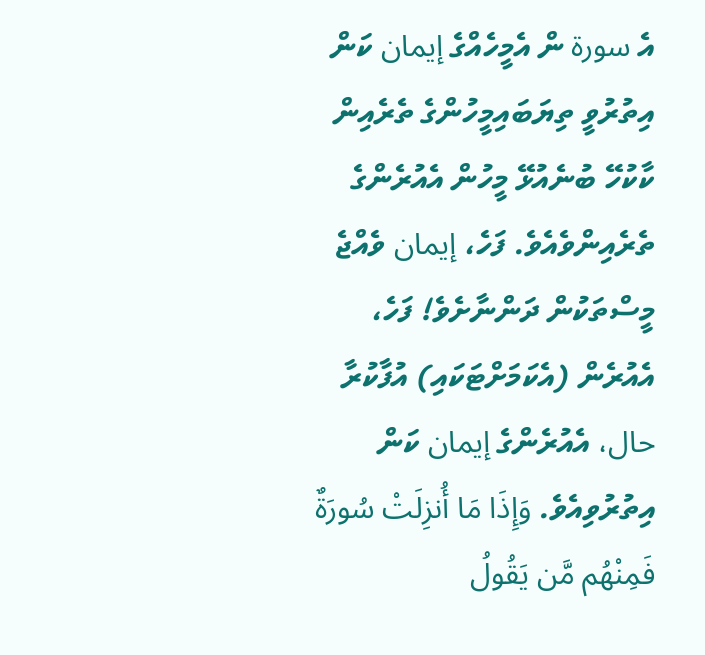އެ سورة ން އެމީހެއްގެ إيمان ކަން އިތުރުވީ ތިޔަބައިމީހުންގެ ތެރެއިން ކާކުހޭ ބުނެއުޅޭ މީހުން އެއުރެންގެ ތެރެއިންވެއެވެ. ފަހެ، إيمان ވެއްޖެ މީސްތަކުން ދަންނާށެވެ! ފަހެ، އެއުރެން (އެކަމަށްޓަކައި) އުފާކުރާ حال، އެއުރެންގެ إيمان ކަން އިތުރުވިއެވެ. وَإِذَا مَا أُنزِلَتْ سُورَةٌ فَمِنْهُم مَّن يَقُولُ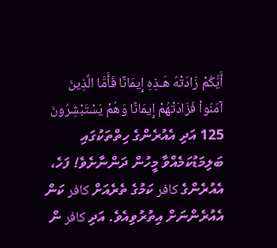أَيُّكُمْ زَادَتْهُ هَـذِهِ إِيمَانًا فَأَمَّا الَّذِينَ آمَنُواْ فَزَادَتْهُمْ إِيمَانًا وَهُمْ يَسْتَبْشِرُونَ
125 އަދި އެއުރެންގެ ހިތްތަކުގައި ބަލިމަޑުކަމެއްވާ މީހުން ދަންނާށެވެ! ފަހެ، އެއުރެންގެ كافر ކަމުގެ ތެރެއަށް كافر ކަން އެއުރެންނަށް އިތުރުވިއެވެ. އަދި كافر ން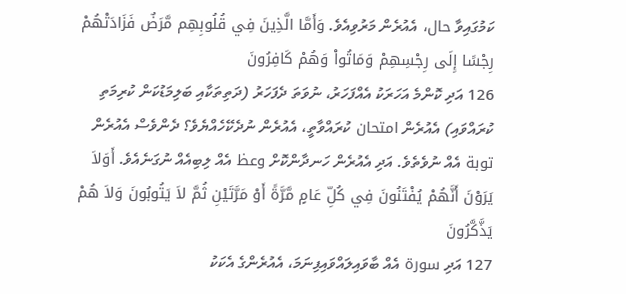ކަމުގައިވާ حال، އެއުރެން މަރުވިއެވެ. وَأَمَّا الَّذِينَ فِي قُلُوبِهِم مَّرَضٌ فَزَادَتْهُمْ رِجْسًا إِلَى رِجْسِهِمْ وَمَاتُواْ وَهُمْ كَافِرُونَ
126 އަދި ކޮންމެ އަހަރަކު އެއްފަހަރު، ނުވަތަ ދެފަހަރު (ދަތިތަކާއި ބަލިމަޑުކަން ކުރިމަތި ކުރައްވައި) އެއުރެން امتحان ކުރައްވާތީ، އެއުރެން ނުދެކޭހެއްޔެވެ؟ ދެންވެސް އެއުރެން توبة އެއް ނުވެތެވެ. އަދި އެއުރެން ހަނދާންކޮށް وعظ އެއް ލިބިއެއް ނުގަނެއެވެ. أَوَلاَ يَرَوْنَ أَنَّهُمْ يُفْتَنُونَ فِي كُلِّ عَامٍ مَّرَّةً أَوْ مَرَّتَيْنِ ثُمَّ لاَ يَتُوبُونَ وَلاَ هُمْ يَذَّكَّرُونَ
127 އަދި سورة އެއް ބާވައިލައްވައިފިނަމަ، އެއުރެންގެ އެކަކު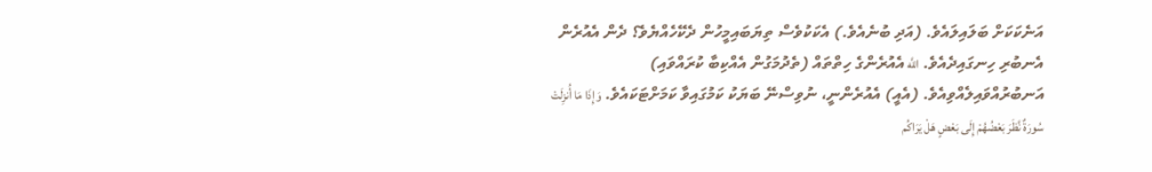އަނެކަކަށް ބަލައިލައެވެ. (އަދި ބުނެއެވެ.) އެކަކުވެސް ތިޔަބައިމީހުން ދެކޭހެއްޔެވެ؟ ދެން އެއުރެން އެނބުރި ހިނގައިދެއެވެ. اللَّه އެއުރެންގެ ހިތްތައް (ތެދުމަގުން އެއްކިބާ ކުރައްވައި) އަނބުރުއްވައިލެއްވިއެވެ. (އެއީ) އެއުރެންނީ، ނުވިސްނޭ ބަޔަކު ކަމުގައިވާ ކަމަށްޓަކައެވެ. وَإِذَا مَا أُنزِلَتْ سُورَةٌ نَّظَرَ بَعْضُهُمْ إِلَى بَعْضٍ هَلْ يَرَاكُم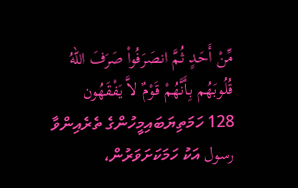مِّنْ أَحَدٍ ثُمَّ انصَرَفُواْ صَرَفَ اللّهُ قُلُوبَهُم بِأَنَّهُمْ قَوْمٌ لاَّ يَفْقَهُون
128 ހަމަތިޔަބައިމީހުންގެ ތެރެއިންވާ رسول އަކު ހަމަކަށަވަރުން،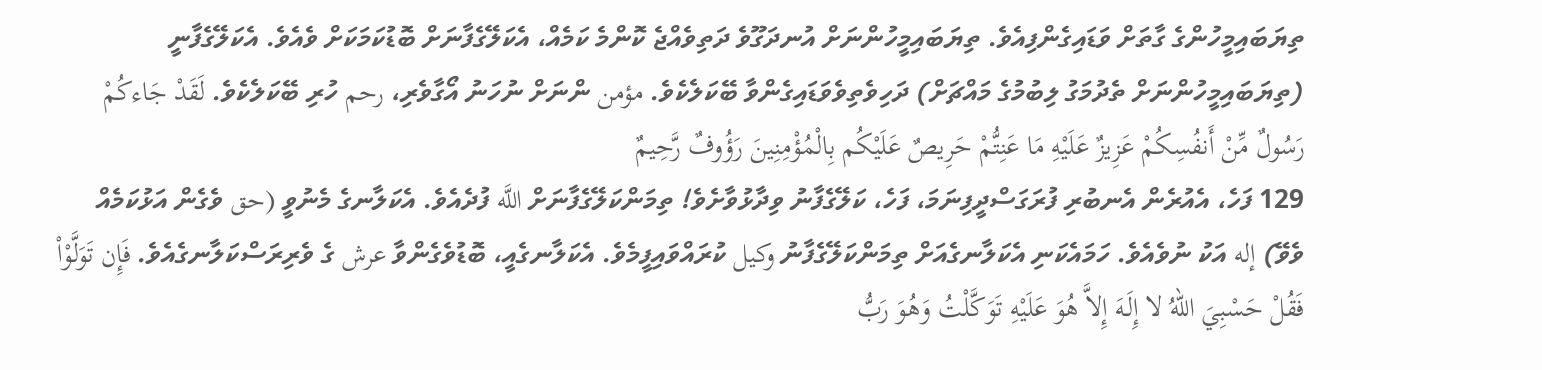ތިޔަބައިމީހުންގެ ގާތަށް ވަޑައިގެންފިއެވެ. ތިޔަބައިމީހުންނަށް އުނދަގޫވެ ދަތިވެއްޖެ ކޮންމެ ކަމެއް، އެކަލޭގެފާނަށް ބޮޑުކަމަކަށް ވެއެވެ. އެކަލޭގެފާނީ (ތިޔަބައިމީހުންނަށް ތެދުމަގު ލިބުމުގެ މައްޗަށް) ދަހިވެތިވެވަޑައިގެންވާ ބޭކަލެކެވެ. مؤمن ންނަށް ނުހަނު އޯގާވެރި، رحم ހުރި ބޭކަލެކެވެ. لَقَدْ جَاءكُمْ رَسُولٌ مِّنْ أَنفُسِكُمْ عَزِيزٌ عَلَيْهِ مَا عَنِتُّمْ حَرِيصٌ عَلَيْكُم بِالْمُؤْمِنِينَ رَؤُوفٌ رَّحِيمٌ
129 ފަހެ، އެއުރެން އެނބުރި ފުރަގަސްދީފިނަމަ، ފަހެ، ކަލޭގެފާނު ވިދާޅުވާށެވެ! ތިމަންކަލޭގެފާނަށް اللَّه ފުދެއެވެ. އެކަލާނގެ މެނުވީ (حق ވެގެން އަޅުކަމެއް ވެވޭ) إله އަކު ނުވެއެވެ. ހަމައެކަނި އެކަލާނގެއަށް ތިމަންކަލޭގެފާނު وكيل ކުރައްވައިފީމެވެ. އެކަލާނގެއީ، ބޮޑުވެގެންވާ عرش ގެ ވެރިރަސްކަލާނގެއެވެ. فَإِن تَوَلَّوْاْ فَقُلْ حَسْبِيَ اللّهُ لا إِلَـهَ إِلاَّ هُوَ عَلَيْهِ تَوَكَّلْتُ وَهُوَ رَبُّ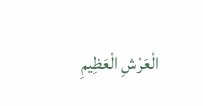الْعَرْشِ الْعَظِيمِ